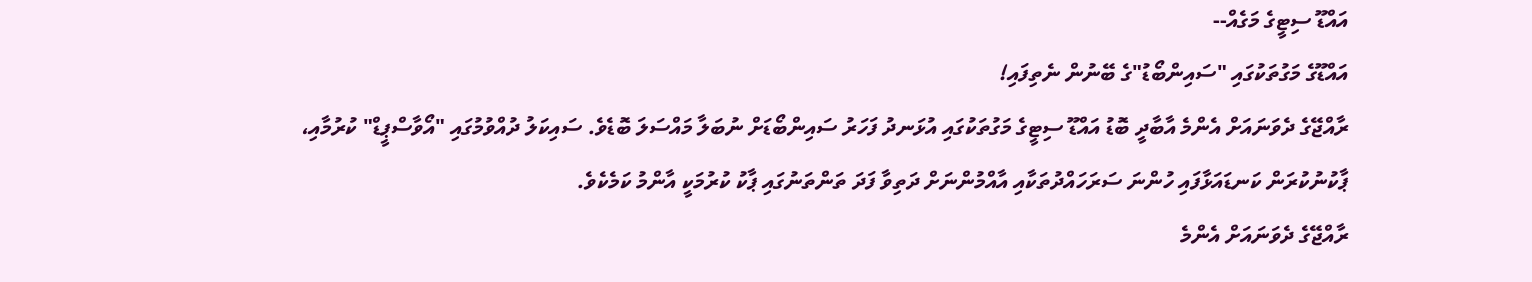އައްޑޫ ސިޓީގެ މަގެއް--
އައްޑޫގެ މަގުތަކުގައި "ސައިންބޯޑު"ގެ ބޭނުން ނެތިފައި!
ރާއްޖޭގެ ދެވަނައަށް އެންމެ އާބާދީ ބޮޑު އައްޑޫ ސިޓީގެ މަގުތަކުގައި އުޅަނދު ފަހަރު ސައިންބޯޑަށް ނުބަލާ މައްސަލަ ބޮޑެވެ. ސައިކަލު ދުއްވުމުގައި "އޯވާސްޕީޑް" ކުރުމާއި، ޕާކުނުކުރަން ކަނޑައަޅާފައި ހުންނަ ސަރަހައްދުތަކާއި އާއްމުންނަށް ދަތިވާ ފަދަ ތަންތަނުގައި ޕާކު ކުރުމަކީ އާންމު ކަމެކެވެ.
ރާއްޖޭގެ ދެވަނައަށް އެންމެ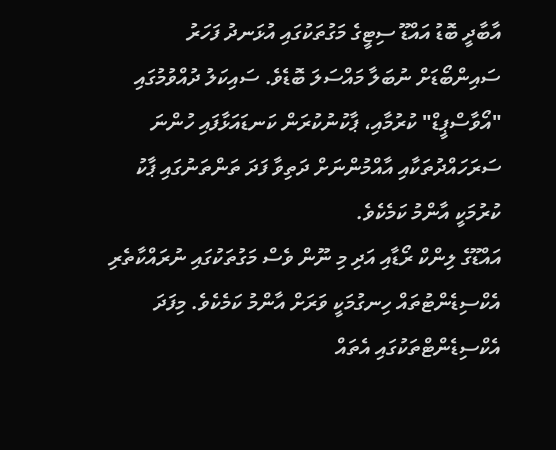އާބާދީ ބޮޑު އައްޑޫ ސިޓީގެ މަގުތަކުގައި އުޅަނދު ފަހަރު ސައިންބޯޑަށް ނުބަލާ މައްސަލަ ބޮޑެވެ. ސައިކަލު ދުއްވުމުގައި "އޯވާސްޕީޑް" ކުރުމާއި، ޕާކުނުކުރަން ކަނޑައަޅާފައި ހުންނަ ސަރަހައްދުތަކާއި އާއްމުންނަށް ދަތިވާ ފަދަ ތަންތަނުގައި ޕާކު ކުރުމަކީ އާންމު ކަމެކެވެ.
އައްޑޫގެ ލިންކް ރޯޑާއި އަދި މި ނޫން ވެސް މަގުތަކުގައި ނުރައްކާތެރި އެކްސިޑެންޓުތައް ހިނގުމަކީ ވަރަށް އާންމު ކަމެކެވެ. މިފަދަ އެކްސިޑެންޓްތަކުގައި އެތައް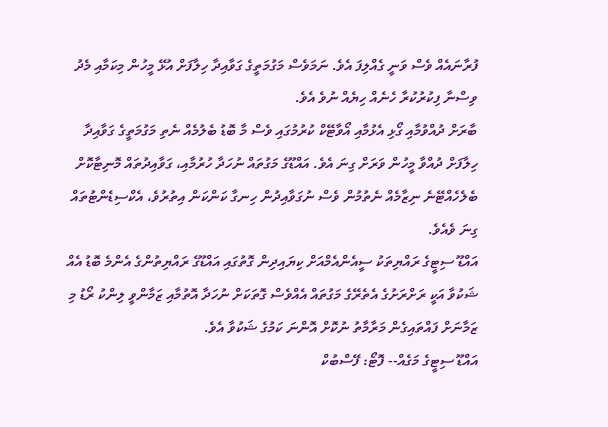ފުރާނައެއް ވެސް ވަނީ ގެއްލިފަ އެވެ. ނަމަވެސް މަގުމަތީގެ ގަވާއިދާ ހިލާފަށް އުޅޭ މީހުން މިކަމާއި މެދު ވިސްނާ ފިކުރުކުރާ ހެނެއް ހިޔެއް ނުވެ އެވެ.
ބާރަށް ދުއްވުމާއި ގޯޅި އެޅުމާއި އޯވާޓޭކް ކުރުމުގައި ވެސް މާ ބޮޑު ބެލުމެއް ނެތި މަގުމަތީގެ ގަވާއިދާ ހިލާފަށް ދުއްވާ މީހުން ވަރަށް ގިނަ އެވެ. އައްޑޫގެ މަގުތައް ނުހަދާ ހުރުމާއި، ގަވާއިދުތައް މޮނިޓާކޮށް ބެލެހެއްޓޭނެ ނިޒާމެއް ނެތުމުން ވެސް ނުގަވާއިދުން ހިނގާ ކަންކަން އިތުރުވެ، އެކްސިޑެންޓުތައް ގިނަ ވެއެވެ.
އައްޑޫ ސިޓީގެ ރައްޔިތަކު ސީއެންއެމްއަށް ކިޔައިދިން ގޮތުގައި އައްޑޫގެ ރައްޔިތުންގެ އެންމެ ބޮޑު އެއް ޝަކުވާ އަކީ ރަށްރަށުގެ އެތެރޭގެ މަގުތައް އެއްވެސް ގޮތަކަށް ނުހަދާ އޮތުމާއި ޒަމާންވީ ލިންކު ރޯޑު މި ޒަމާނަށް ފައްތައިގެން މަރާމާތު ނުކޮށް އޮންނަ ކަމުގެ ޝަކުވާ އެވެ.
އައްޑޫ ސިޓީގެ މަގެއް-- ފޮޓޯ: ފޭސްބުކް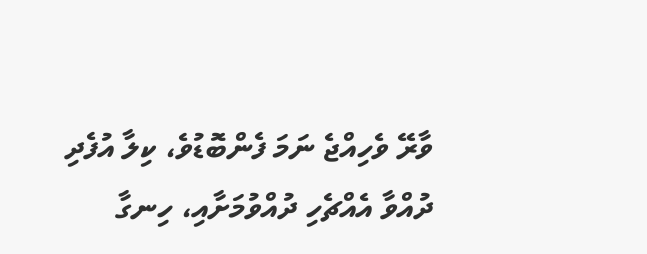ވާރޭ ވެހިއްޖެ ނަމަ ފެންބޮޑުވެ، ކިލާ އުފެދި ދުއްވާ އެއްޗެހި ދުއްވުމަށާއި، ހިނގާ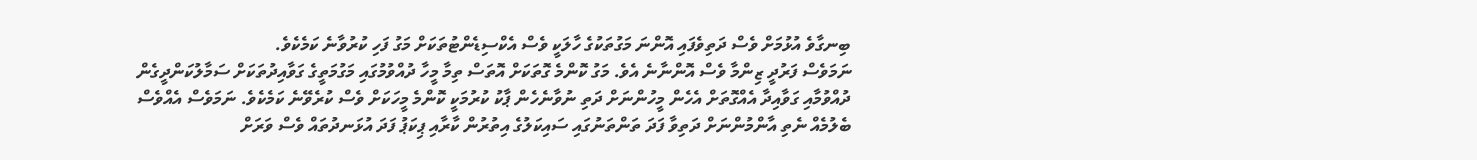ބިނގާވެ އުޅުމަށް ވެސް ދަތިވެފައި އޮންނަ މަގުތަކުގެ ހާލަކީ ވެސް އެކްސިޑެންޓުތަކަށް މަގު ފަހި ކުރުވާނެ ކަމެކެވެ.
ނަމަވެސް ފަރުދީ ޒިންމާ ވެސް އޮންނާނެ އެވެ. މަގު ކޮންމެ ގޮތަކަށް އޮތަސް ތިމާ މީހާ ދުއްވުމުގައި މަގުމަތީގެ ގަވާއިދުތަކަށް ސަމާލުކަންދީގެން ދުއްވުމާއި ގަވާއިދާ އެއްގޮތަށް އެހެން މީހުންނަށް ދަތި ނުވާނެހެން ޕާކު ކުރުމަކީ ކޮންމެ މީހަކަށް ވެސް ކުރެވޭނެ ކަމެކެވެ. ނަމަވެސް އެއްވެސް ބެލުމެއް ނެތި އާންމުންނަށް ދަތިވާ ފަދަ ތަންތަނުގައި ސައިކަލުގެ އިތުރުން ކާރާއި ޕިކަޕު ފަދަ އުޅަނދުތައް ވެސް ވަރަށް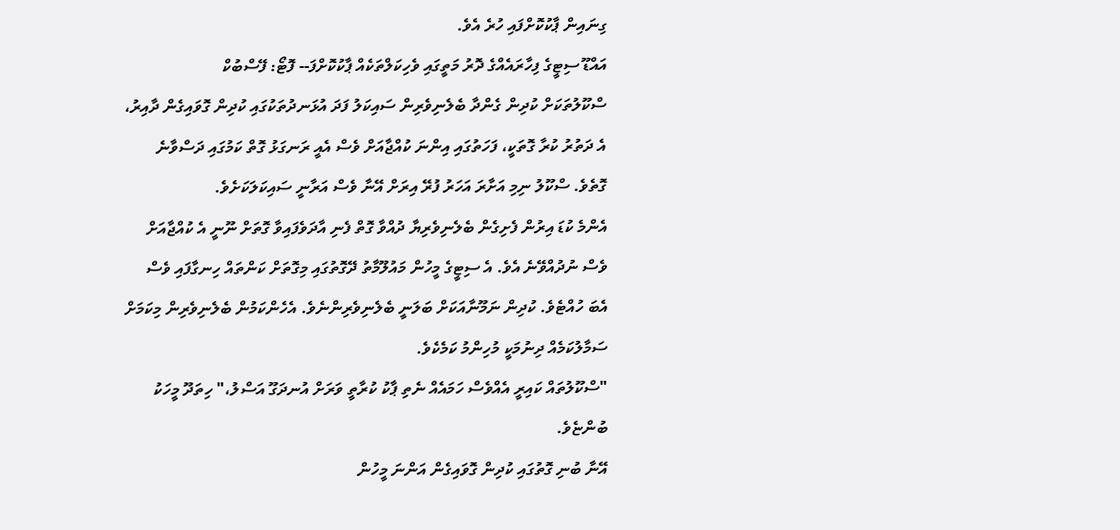ގިނައިން ޕާކުކޮށްފައި ހުރެ އެވެ.
އައްޑޫ ސިޓީގެ ފިހާރައެއްގެ ދޮރު މަތީގައި ވެހިކަލްތަކެއް ޕާކުކޮށްފަ-- ފޮޓޯ: ފޭސްބުކް
ސްކޫލުތަކަށް ކުދިން ގެންދާ ބެލެނިވެރިން ސައިކަލު ފަދަ އުޅަނދުތަކުގައި ކުދިން ގޮވައިގެން ދާއިރު، އެ ދަތުރު ކުރާ ގޮތަކީ، ފަހަތުގައި އިންނަ ކުއްޖާއަށް ވެސް އެއީ ރަނގަޅު ގޮތް ކަމުގައި ދަސްވާނެ ގޮތެވެ. ސްކޫލު ނިމި އަށާރަ އަހަރު ފުރޭ އިރަށް އޭނާ ވެސް އަރާނީ ސައިކަލަކަށެވެ.
އެންމެ ކުޑަ އިރުން ފެށިގެން ބެލެނިވެރިޔާ ދުއްވާ ގޮތް ފެނި އާދަވެފައިވާ ގޮތަށް ނޫނީ އެ ކުއްޖާއަށް ވެސް ނުދުއްވޭނެ އެވެ. އެ ސިޓީގެ މީހުން މައުލޫމާތު ދޭގޮތުގައި މިގޮތަށް ކަންތައް ހިނގާފައި ވެސް އެބަ ހުއްޓެވެ. ކުދިން ނަމޫނާއަކަށް ބަލަނީ ބެލެނިވެރިންނެވެ. އެހެންކަމުން ބެލެނިވެރިން މިކަމަށް ސަމާލުކަމެއް ދިނުމަކީ މުހިންމު ކަމެކެވެ.
"ސްކޫލުތައް ކައިރީ އެއްވެސް ހަމައެއް ނެތި ޕާކު ކުރާތީ ވަރަށް އުނދަގޫ އަސްލު،" ހިތަދޫ މީހަކު ބުންޏެވެ.
އޭނާ ބުނި ގޮތުގައި ކުދިން ގޮވައިގެން އަންނަ މީހުން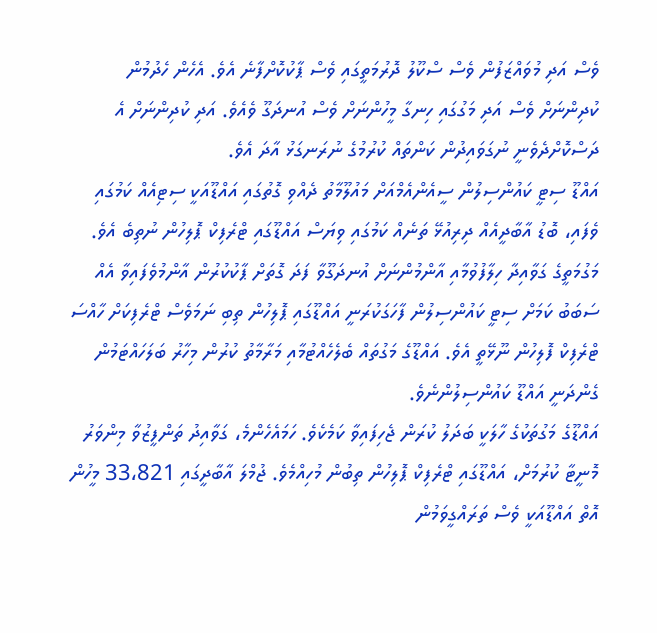ވެސް އަދި މުވައްޒަފުން ވެސް ސްކޫލު ދޮރުމަތީގައި ވެސް ޕާކުކޮށްފާނެ އެވެ. އެހެން ހެދުމުން ކުދިންނަށް ވެސް އަދި މަގުގައި ހިނގާ މީހުންނަށް ވެސް އުނދަގޫ ވެއެވެ. އަދި ކުދިންނަށް އެ ދަސްކޮށްދެވެނީ ނުގަވައިދުން ކަންތައް ކުރުމުގެ ނުރަނގަޅު އާދަ އެވެ.
އައްޑޫ ސިޓީ ކައުންސިލުން ސީއެންއެމްއަށް މައުލޫމާތު ދެއްވި ގޮތުގައި އައްޑޫއަކީ ސިޓިއެއް ކަމުގައި ވެފައި، ބޮޑު އާބާދީއެއް ދިރިއުޅޭ ތަނެއް ކަމުގައި ވިޔަސް އައްޑޫގައި ޓްރެފިކް ޕޮލިހުން ނުތިބެ އެވެ. މަގުމަތީގެ ގަވާއިދާ ހިލާފުވުމާއި އާންމުންނަށް އުނދަގޫވާ ފަދަ ގޮތަށް ޕާކުކުރުން އާންމުވެފައިވާ އެއް ސަބަބު ކަމަށް ސިޓީ ކައުންސިލުން ފާހަގަކުރަނީ އައްޑޫގައި ޕޮލިހުން ތިބި ނަމަވެސް ޓްރެފިކަށް ހާއްސަ ޓްރެފިކް ފޮލިހުން ނޫޅޭތީ އެވެ. އައްޑޫގެ މަގުތައް ބެލެހެއްޓުމާއި މަރާމާތު ކުރުން މިހާރު ބަލަހައްޓަމުން ގެންދަނީ އައްޑޫ ކައުންސިލުންނެވެ.
އައްޑޫގެ މަގުތަކުގެ ހާލަކީ ބަދަލު ކުރަން ޖެހިފައިވާ ކަމެކެވެ. ހަމައެހެންމެ، ގަވާއިދު ތަންފީޒުވާ މިންވަރު މޮނީޓާ ކުރުމަށް، އައްޑޫގައި ޓްރެފިކް ޕޮލިހުން ތިބުން މުހިއްމެވެ. ޖުމްލަ އާބާދީގައި 33،821 މީހުން އޮތް އައްޑޫއަކީ ވެސް ތަރައްގީވަމުން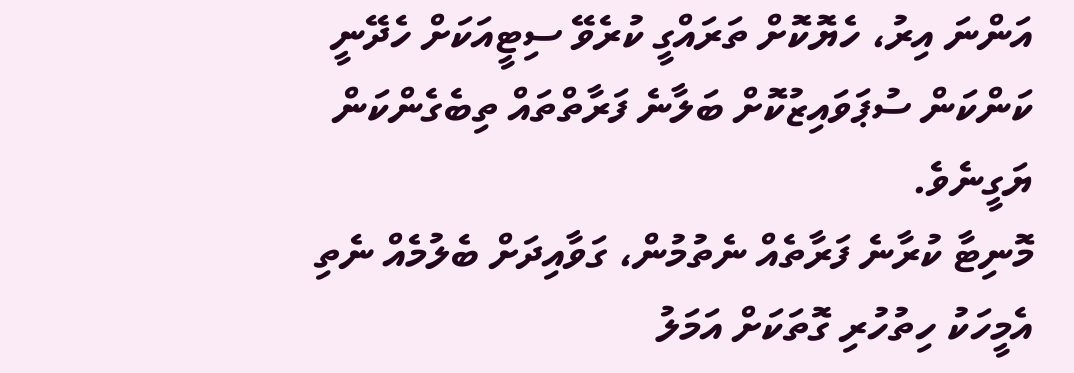އަންނަ އިރު، ހެޔޮކޮށް ތަރައްގީ ކުރެވޭ ސިޓީއަކަށް ހެދޭނީ ކަންކަން ސުޕަވައިޒުކޮށް ބަލާނެ ފަރާތްތައް ތިބެގެންކަން ޔަގީނެވެ.
މޮނިޓާ ކުރާނެ ފަރާތެއް ނެތުމުން، ގަވާއިދަށް ބެލުމެއް ނެތި އެމީހަކު ހިތުހުރި ގޮތަކަށް އަމަލު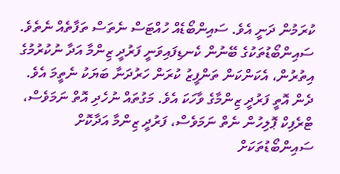ކުރަމުން ދަނީ އެވެ. ސައިންބޯޑެއް ހުއްޓަސް ނެތަސް ތަފާތެއް ނެތެވެ. ސައިންބޯޑުތަކުގެ ބޭނުން ކެނޑިފައިވަނީ ފަރުދީ ޒިންމާ އަދާ ނުކުރުމުގެ އިތުރުން، އެކަންކަން ތަންފީޒު ކުރަން ހަރުދަނާ ބަޔަކު ނެތީމަ އެވެ.
ދެން އޮތީ ފަރުދީ ޒިންމާގެ ވާހަކަ އެވެ. މަގުތައް ނުހެދި އޮތް ނަމަވެސް، ޓްރެފިކް ޕޮލިހުން ނެތް ނަމަވެސް، ފަރުދީ ޒިންމާ އަދާކޮށް ސައިންބޯޑުތަކަށް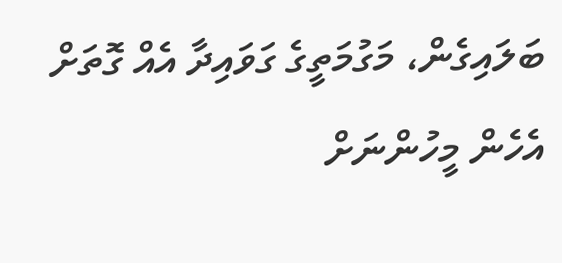ބަލައިގެން، މަގުމަތީގެ ގަވައިދާ އެއް ގޮތަށް އެހެން މީހުންނަށް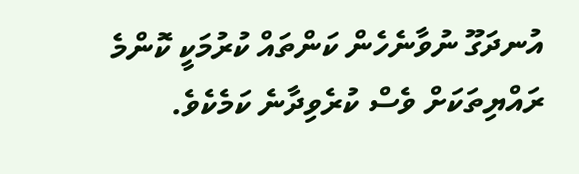އުނދަގޫ ނުވާނެހެން ކަންތައް ކުރުމަކީ ކޮންމެ ރައްޔިތަކަށް ވެސް ކުރެވިދާނެ ކަމެކެވެ.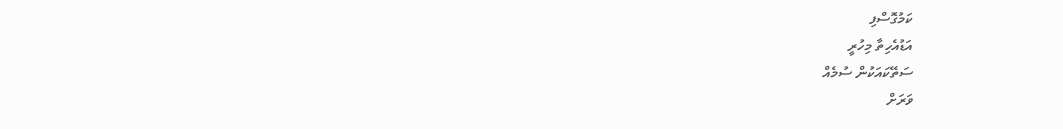ކަމުގޮސްފި
އަޑުއެހިތާ މިހުރީ
ސަތޭކައަކުން ސުމެއް
ވަރަށް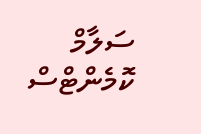ސަލާމް
ކޮމެންޓްސް